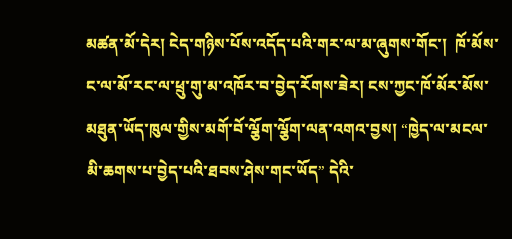མཚན་མོ་དེར། ངེད་གཉིས་པོས་འདོད་པའི་གར་ལ་མ་ཞུགས་གོང་།  ཁོ་མོས་ང་ལ་མོ་རང་ལ་ཕྲུ་གུ་མ་འཁོར་བ་བྱེད་རོགས་ཟེར། ངས་ཀྱང་ཁོ་མོར་མོས་མཐུན་ཡོད་ཁུལ་གྱིས་མགོ་བོ་ལྕོག་ལྕོག་ལན་འགའ་བྱས། “ཁྱེད་ལ་མངལ་མི་ཆགས་པ་བྱེད་པའི་ཐབས་ཤེས་གང་ཡོད” དེའི་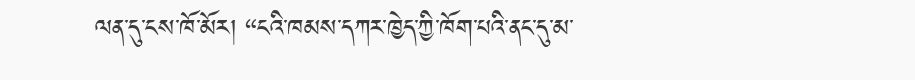ལན་དུ་ངས་ཁོ་མོར། “ངའི་ཁམས་དཀར་ཁྱེད་ཀྱི་ཁོག་པའི་ནང་དུ་མ་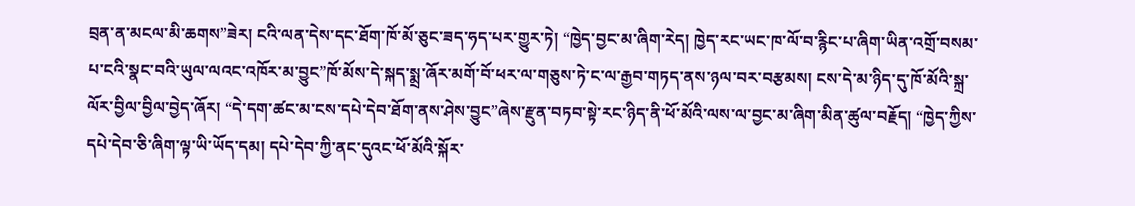བྲན་ན་མངལ་མི་ཆགས”ཟེར། ངའི་ལན་དེས་དང་ཐོག་ཁོ་མོ་ཅུང་ཟད་ཧད་པར་གྱུར་ཏེ། “ཁྱེད་བྱང་མ་ཞིག་རེད། ཁྱེད་རང་ཡང་ཁ་ལོ་བ་རྙིང་པ་ཞིག་ཡིན་འགྲོ་བསམ་པ་ངའི་སྣང་བའི་ཡུལ་ལའང་འཁོར་མ་བྱུང”ཁོ་མོས་དེ་སྐད་སྨྲ་ཞོར་མགོ་བོ་ཕར་ལ་གཅུས་ཏེ་ང་ལ་རྒྱབ་གཏད་ནས་ཉལ་བར་བརྩམས། ངས་དེ་མ་ཉིད་དུ་ཁོ་མོའི་སྐྲ་ལོར་བྱིལ་བྱིལ་བྱེད་ཞོར། “དེ་དག་ཚང་མ་ངས་དཔེ་དེབ་ཐོག་ནས་ཤེས་བྱུང”ཞེས་རྫུན་བཏབ་སྟེ་རང་ཉིད་ནི་ཕོ་མོའི་ལས་ལ་བྱང་མ་ཞིག་མིན་ཚུལ་བརྗོད། “ཁྱེད་ཀྱིས་དཔེ་དེབ་ཅི་ཞིག་ལྟ་ཡི་ཡོད་དམ། དཔེ་དེབ་ཀྱི་ནང་དུའང་ཕོ་མོའི་སྐོར་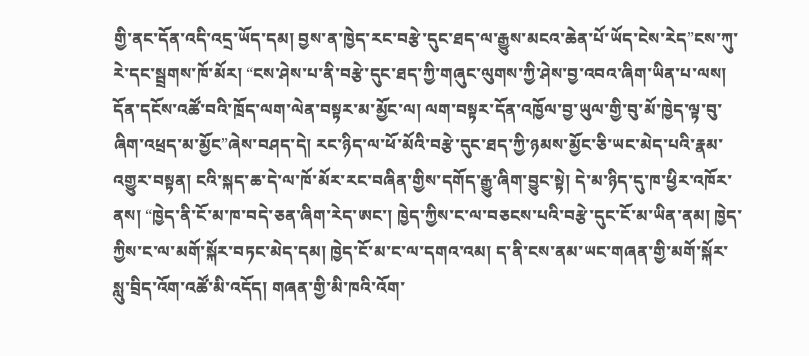གྱི་ནང་དོན་འདི་འདྲ་ཡོད་དམ། བྱས་ན་ཁྱེད་རང་བརྩེ་དུང་ཐད་ལ་རྒྱུས་མངའ་ཆེན་པོ་ཡོད་ངེས་རེད”ངས་ཀུ་རེ་དང་སྦྲགས་ཁོ་མོར། “ངས་ཤེས་པ་ནི་བརྩེ་དུང་ཐད་ཀྱི་གཞུང་ལུགས་ཀྱི་ཤེས་བྱ་འབའ་ཞིག་ཡིན་པ་ལས། དོན་དངོས་འཚོ་བའི་ཁྲོད་ལག་ལེན་བསྟར་མ་མྱོང་ལ། ལག་བསྟར་དོན་འཁྱོལ་བྱ་ཡུལ་གྱི་བུ་མོ་ཁྱེད་ལྟ་བུ་ཞིག་འཕྲད་མ་མྱོང”ཞེས་བཤད་དེ། རང་ཉིད་ལ་ཕོ་མོའི་བརྩེ་དུང་ཐད་ཀྱི་ཉམས་མྱོང་ཅི་ཡང་མེད་པའི་རྣམ་འགྱུར་བསྟན། ངའི་སྐད་ཆ་དེ་ལ་ཁོ་མོར་རང་བཞིན་གྱིས་དགོད་རྒྱུ་ཞིག་བྱུང་སྟེ། དེ་མ་ཉིད་དུ་ཁ་ཕྱིར་འཁོར་ནས། “ཁྱེད་ནི་ངོ་མ་ཁ་བདེ་ཅན་ཞིག་རེད་ཨང་། ཁྱེད་ཀྱིས་ང་ལ་བཅངས་པའི་བརྩེ་དུང་ངོ་མ་ཡིན་ནམ། ཁྱེད་ཀྱིས་ང་ལ་མགོ་སྐོར་བཏང་མེད་དམ། ཁྱེད་ངོ་མ་ང་ལ་དགའ་འམ། ད་ནི་ངས་ནམ་ཡང་གཞན་གྱི་མགོ་སྐོར་སླུ་བྲིད་འོག་འཚོ་མི་འདོད། གཞན་གྱི་མི་ཁའི་འོག་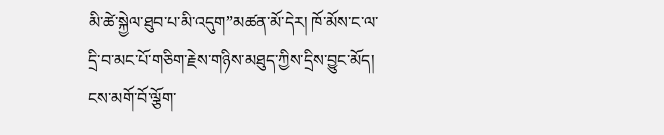མི་ཚེ་སྐྱེལ་ཐུབ་པ་མི་འདུག”མཚན་མོ་དེར། ཁོ་མོས་ང་ལ་དྲི་བ་མང་པོ་གཅིག་རྗེས་གཉིས་མཐུད་ཀྱིས་དྲིས་བྱུང་མོད། ངས་མགོ་བོ་ལྕོག་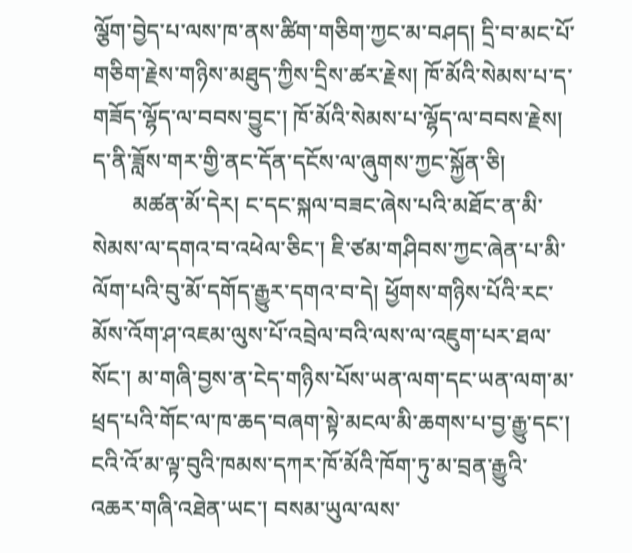ལྕོག་བྱེད་པ་ལས་ཁ་ནས་ཚིག་གཅིག་ཀྱང་མ་བཤད། དྲི་བ་མང་པོ་གཅིག་རྗེས་གཉིས་མཐུད་ཀྱིས་དྲིས་ཚར་རྗེས། ཁོ་མོའི་སེམས་པ་ད་གཟོད་ལྷོད་ལ་བབས་བྱུང་། ཁོ་མོའི་སེམས་པ་ལྷོད་ལ་བབས་རྗེས། ད་ནི་ཟློས་གར་གྱི་ནང་དོན་དངོས་ལ་ཞུགས་ཀྱང་སྐྱོན་ཅི།
       མཚན་མོ་དེར། ང་དང་སྐལ་བཟང་ཞེས་པའི་མཐོང་ན་མི་སེམས་ལ་དགའ་བ་འཕེལ་ཅིང་། ཇི་ཙམ་གཤིབས་ཀྱང་ཞེན་པ་མི་ལོག་པའི་བུ་མོ་དགོད་རྒྱུར་དགའ་བ་དེ། ཕྱོགས་གཉིས་པོའི་རང་མོས་འོག་ཤ་འཇམ་ལུས་པོ་འབྲེལ་བའི་ལས་ལ་འཇུག་པར་ཐལ་སོང་། མ་གཞི་བྱས་ན་ངེད་གཉིས་པོས་ཡན་ལག་དང་ཡན་ལག་མ་ཕྲད་པའི་གོང་ལ་ཁ་ཆད་བཞག་སྟེ་མངལ་མི་ཆགས་པ་བྱ་རྒྱུ་དང་། ངའི་འོ་མ་ལྟ་བུའི་ཁམས་དཀར་ཁོ་མོའི་ཁོག་ཏུ་མ་བྲན་རྒྱུའི་འཆར་གཞི་འཐེན་ཡང་། བསམ་ཡུལ་ལས་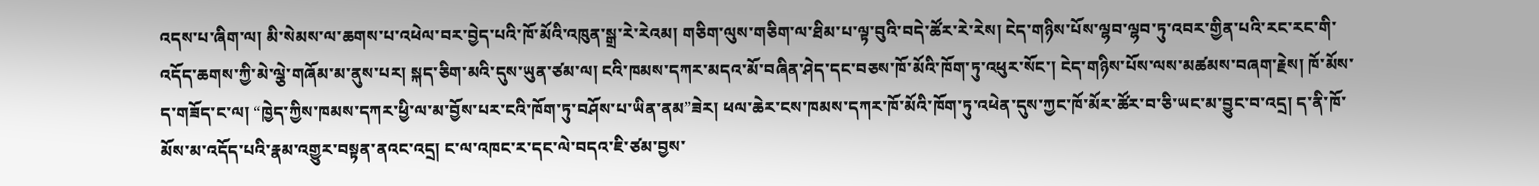འདས་པ་ཞིག་ལ། མི་སེམས་ལ་ཆགས་པ་འཕེལ་བར་བྱེད་པའི་ཁོ་མོའི་འཁུན་སྒྲ་རེ་རེའམ། གཅིག་ལུས་གཅིག་ལ་ཐིམ་པ་ལྟ་བུའི་བདེ་ཚོར་རེ་རེས། ངེད་གཉིས་པོས་ལྷབ་ལྷབ་ཏུ་འབར་གྱིན་པའི་རང་རང་གི་འདོད་ཆགས་ཀྱི་མེ་ལྕེ་གཞོམ་མ་ནུས་པར། སྐད་ཅིག་མའི་དུས་ཡུན་ཙམ་ལ། ངའི་ཁམས་དཀར་མདའ་མོ་བཞིན་ཤེད་དང་བཅས་ཁོ་མོའི་ཁོག་ཏུ་འཕུར་སོང་། ངེད་གཉིས་པོས་ལས་མཚམས་བཞག་རྗེས། ཁོ་མོས་ད་གཟོད་ང་ལ། “ཁྱེད་ཀྱིས་ཁམས་དཀར་ཕྱི་ལ་མ་བྱོས་པར་ངའི་ཁོག་ཏུ་བཤོས་པ་ཡིན་ནམ”ཟེར། ཕལ་ཆེར་ངས་ཁམས་དཀར་ཁོ་མོའི་ཁོག་ཏུ་འཕེན་དུས་ཀྱང་ཁོ་མོར་ཚོར་བ་ཅི་ཡང་མ་བྱུང་བ་འདྲ། ད་ནི་ཁོ་མོས་མ་འདོད་པའི་རྣམ་འགྱུར་བསྟན་ནའང་འདྲ། ང་ལ་འཁང་ར་དང་ལེ་བདའ་ཇི་ཙམ་བྱས་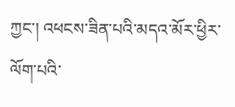ཀྱང་། འཕངས་ཟིན་པའི་མདའ་མོར་ཕྱིར་ལོག་པའི་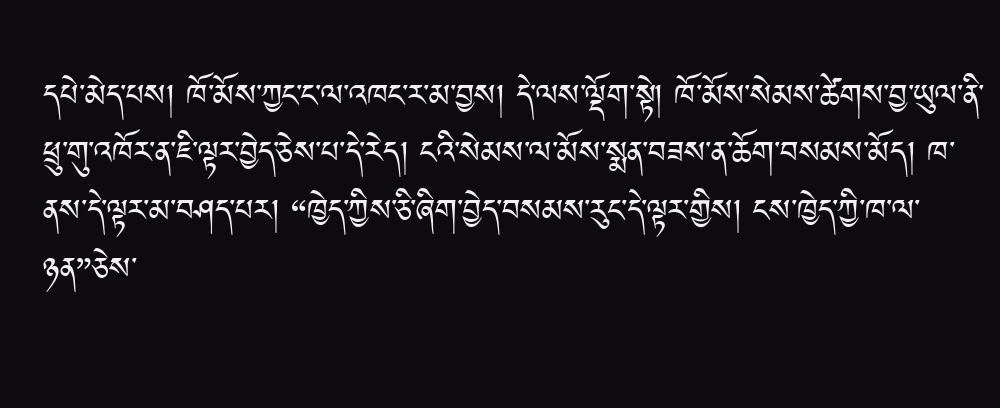དཔེ་མེད་པས། ཁོ་མོས་ཀྱང་ང་ལ་འཁང་ར་མ་བྱས། དེ་ལས་ལྡོག་སྟེ། ཁོ་མོས་སེམས་ཚེགས་བྱ་ཡུལ་ནི་ཕྲུ་གུ་འཁོར་ན་ཇི་ལྟར་བྱེད་ཅེས་པ་དེ་རེད། ངའི་སེམས་ལ་མོས་སྨན་བཟས་ན་ཆོག་བསམས་མོད། ཁ་ནས་དེ་ལྟར་མ་བཤད་པར། “ཁྱེད་ཀྱིས་ཅི་ཞིག་བྱེད་བསམས་རུང་དེ་ལྟར་གྱིས། ངས་ཁྱེད་ཀྱི་ཁ་ལ་ཉན”ཅེས་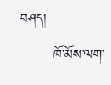བཤད།
       ཁོ་མོས་ལག་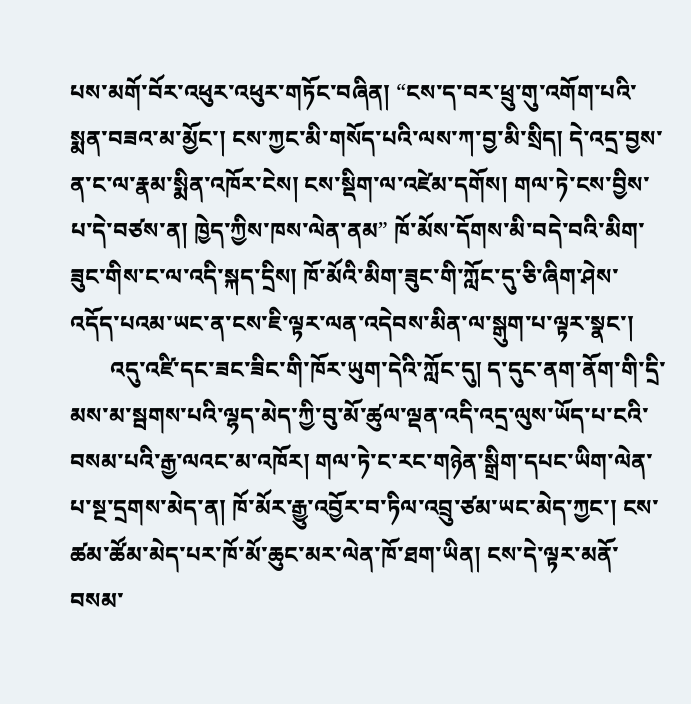པས་མགོ་བོར་འཕུར་འཕུར་གཏོང་བཞིན། “ངས་ད་བར་ཕྲུ་གུ་འགོག་པའི་སྨན་བཟའ་མ་མྱོང་། ངས་ཀྱང་མི་གསོད་པའི་ལས་ཀ་བྱ་མི་སྲིད། དེ་འདྲ་བྱས་ན་ང་ལ་རྣམ་སྨིན་འཁོར་ངེས། ངས་སྡིག་ལ་འཛེམ་དགོས། གལ་ཏེ་ངས་བྱིས་པ་དེ་བཙས་ན། ཁྱེད་ཀྱིས་ཁས་ལེན་ནམ” ཁོ་མོས་དོགས་མི་བདེ་བའི་མིག་ཟུང་གིས་ང་ལ་འདི་སྐད་དྲིས། ཁོ་མོའི་མིག་ཟུང་གི་ཀློང་དུ་ཅི་ཞིག་ཤེས་འདོད་པའམ་ཡང་ན་ངས་ཇི་ལྟར་ལན་འདེབས་མིན་ལ་སྒུག་པ་ལྟར་སྣང་།
       འདུ་འཛི་དང་ཟང་ཟིང་གི་ཁོར་ཡུག་དེའི་ཀློང་དུ། ད་དུང་ནག་ནོག་གི་དྲི་མས་མ་སྦགས་པའི་ལྷད་མེད་ཀྱི་བུ་མོ་ཚུལ་ལྡན་འདི་འདྲ་ལུས་ཡོད་པ་ངའི་བསམ་པའི་རྒྱ་ལའང་མ་འཁོར། གལ་ཏེ་ང་རང་གཉེན་སྒྲིག་དཔང་ཡིག་ལེན་པ་སྔ་དྲགས་མེད་ན། ཁོ་མོར་རྒྱུ་འབྱོར་བ་ཏིལ་འབྲུ་ཙམ་ཡང་མེད་ཀྱང་། ངས་ཚམ་ཚོམ་མེད་པར་ཁོ་མོ་ཆུང་མར་ལེན་ཁོ་ཐག་ཡིན། ངས་དེ་ལྟར་མནོ་བསམ་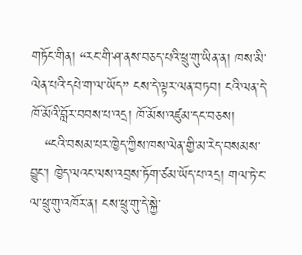གཏོང་གིན། “རང་གི་ཤ་ནས་བཅད་པའི་ཕྲུ་གུ་ཡིན་ན། ཁས་མི་ལེན་པའི་དཔེ་ག་ལ་ཡོད” ངས་དེ་ལྟར་ལན་བཏབ། ངའི་ལན་དེ་ཁོ་མོའི་བློར་བབས་པ་འདྲ། ཁོ་མོས་འཛུམ་དང་བཅས།
   “ངའི་བསམ་པར་ཁྱེད་ཀྱིས་ཁས་ལེན་གྱི་མ་རེད་བསམས་བྱུང་། ཁྱེད་ལའང་ལས་འབྲས་ཏོག་ཙམ་ཡོད་པ་འདྲ། གལ་ཏེ་ང་ལ་ཕྲུ་གུ་འཁོར་ན། ངས་ཕྲུ་གུ་དེ་སྐྱེ་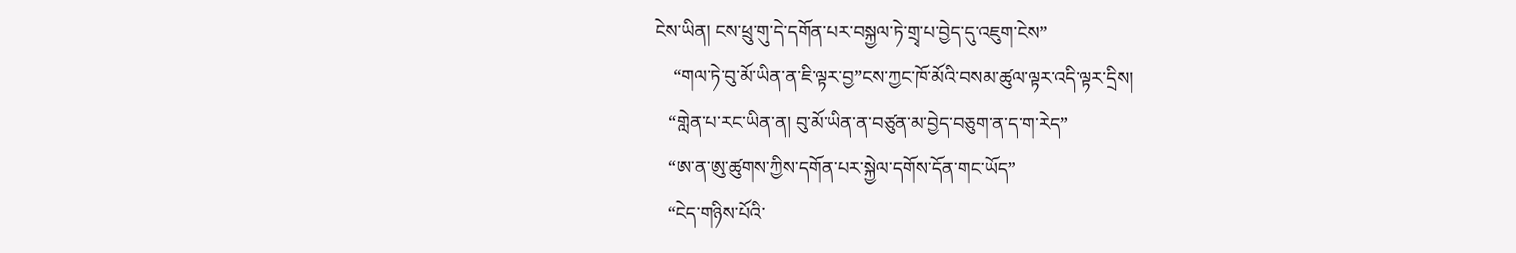ངེས་ཡིན། ངས་ཕྲུ་གུ་དེ་དགོན་པར་བསྐྱལ་ཏེ་གྲྭ་པ་བྱེད་དུ་འཇུག་ངེས”
    “གལ་ཏེ་བུ་མོ་ཡིན་ན་ཇི་ལྟར་བྱ”ངས་ཀྱང་ཁོ་མོའི་བསམ་ཚུལ་ལྟར་འདི་ལྟར་དྲིས།
   “གླེན་པ་རང་ཡིན་ན། བུ་མོ་ཡིན་ན་བཙུན་མ་བྱེད་བཅུག་ན་ད་ག་རེད”
   “ཨ་ན་ཨུ་ཚུགས་ཀྱིས་དགོན་པར་སྐྱེལ་དགོས་དོན་གང་ཡོད”
   “ངེད་གཉིས་པོའི་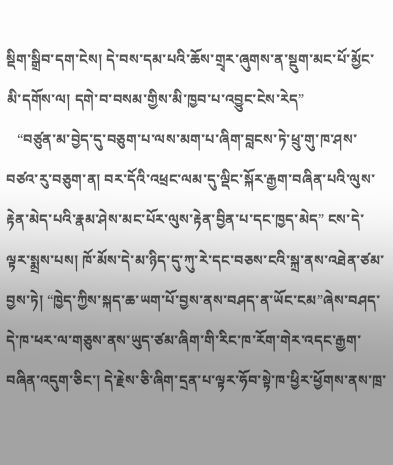སྡིག་སྒྲིབ་དག་ངེས། དེ་བས་དམ་པའི་ཆོས་གྲྭར་ཞུགས་ན་སྡུག་མང་པོ་མྱོང་མི་དགོས་ལ། དགེ་བ་བསམ་གྱིས་མི་ཁྱབ་པ་འབྱུང་ངེས་རེད”
   “བཙུན་མ་བྱེད་དུ་བཅུག་པ་ལས་མག་པ་ཞིག་བླངས་ཏེ་ཕྲུ་གུ་ཁ་ཤས་བཙའ་རུ་བཅུག་ན། བར་དོའི་འཕྲང་ལམ་དུ་ལྡིང་སྐོར་རྒྱག་བཞིན་པའི་ལུས་རྟེན་མེད་པའི་རྣམ་ཤེས་མང་པོར་ལུས་རྟེན་བྱིན་པ་དང་ཁྱད་མེད” ངས་དེ་ལྟར་སྨྲས་པས། ཁོ་མོས་དེ་མ་ཉིད་དུ་ཀུ་རེ་དང་བཅས་ངའི་སྐྲ་ནས་འཐེན་ཙམ་བྱས་ཏེ། “ཁྱེད་ཀྱིས་སྐད་ཆ་ཡག་པོ་བྱས་ནས་བཤད་ན་ཡོང་ངམ”ཞེས་བཤད་དེ་ཁ་ཕར་ལ་གཅུས་ནས་ཡུད་ཙམ་ཞིག་གི་རིང་ཁ་རོག་གེར་འདང་རྒྱག་བཞིན་འདུག་ཅིང་། དེ་རྗེས་ཅི་ཞིག་དྲན་པ་ལྟར་ཧོབ་སྟེ་ཁ་ཕྱིར་ཕྱོགས་ནས་ཁྲ་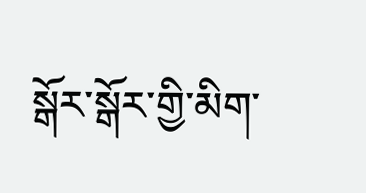སྒོར་སྒོར་གྱི་མིག་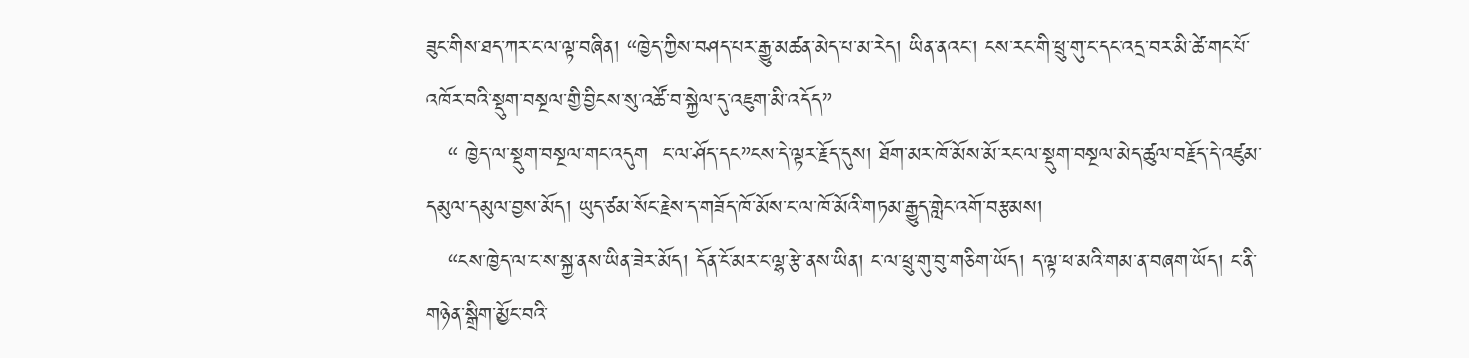ཟུང་གིས་ཐད་ཀར་ང་ལ་ལྟ་བཞིན། “ཁྱེད་ཀྱིས་བཤད་པར་རྒྱུ་མཚན་མེད་པ་མ་རེད། ཡིན་ནའང་། ངས་རང་གི་ཕྲུ་གུ་ང་དང་འདྲ་བར་མི་ཚེ་གང་པོ་འཁོར་བའི་སྡུག་བསྔལ་གྱི་བྱིངས་སུ་འཚོ་བ་སྐྱེལ་དུ་འཇུག་མི་འདོད”
   “ ཁྱེད་ལ་སྡུག་བསྔལ་གང་འདུག  ང་ལ་ཤོད་དང”ངས་དེ་ལྟར་རྗོད་དུས། ཐོག་མར་ཁོ་མོས་མོ་རང་ལ་སྡུག་བསྔལ་མེད་ཚུལ་བརྗོད་དེ་འཛུམ་དམུལ་དམུལ་བྱས་མོད། ཡུད་ཙམ་སོང་རྗེས་ད་གཟོད་ཁོ་མོས་ང་ལ་ཁོ་མོའི་གཏམ་རྒྱུད་གླེང་འགོ་བརྩམས།
   “ངས་ཁྱེད་ལ་ང་ས་སྐྱ་ནས་ཡིན་ཟེར་མོད། དོན་ངོ་མར་ང་ལྷ་རྩེ་ནས་ཡིན། ང་ལ་ཕྲུ་གུ་བུ་གཅིག་ཡོད། ད་ལྟ་ཕ་མའི་གམ་ན་བཞག་ཡོད། ང་ནི་གཉེན་སྒྲིག་མྱོང་བའི་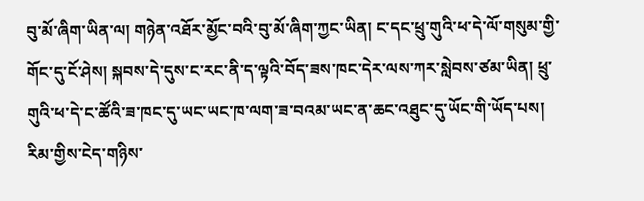བུ་མོ་ཞིག་ཡིན་ལ། གཉེན་འཐོར་མྱོང་བའི་བུ་མོ་ཞིག་ཀྱང་ཡིན། ང་དང་ཕྲུ་གུའི་ཕ་དེ་ལོ་གསུམ་གྱི་གོང་དུ་ངོ་ཤེས། སྐབས་དེ་དུས་ང་རང་ནི་ད་ལྟའི་བོད་ཟས་ཁང་དེར་ལས་ཀར་སླེབས་ཙམ་ཡིན། ཕྲུ་གུའི་ཕ་དེ་ང་ཚོའི་ཟ་ཁང་དུ་ཡང་ཡང་ཁ་ལག་ཟ་བའམ་ཡང་ན་ཆང་འཐུང་དུ་ཡོང་གི་ཡོད་པས། རིམ་གྱིས་ངེད་གཉིས་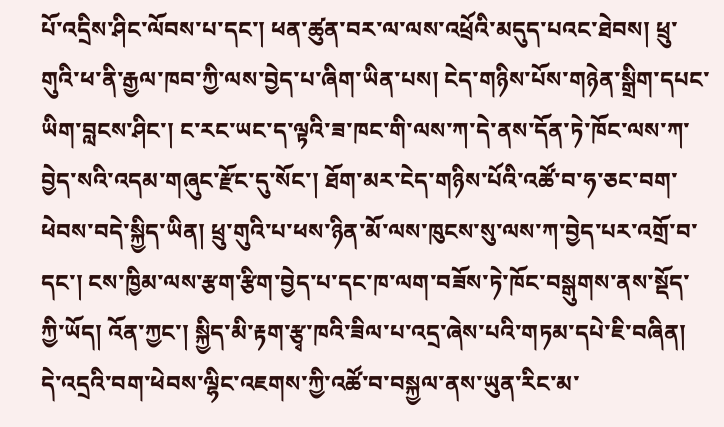པོ་འདྲིས་ཤིང་ལོབས་པ་དང་། ཕན་ཚུན་བར་ལ་ལས་འཕྲོའི་མདུད་པའང་ཐེབས། ཕྲུ་གུའི་ཕ་ནི་རྒྱལ་ཁབ་ཀྱི་ལས་བྱེད་པ་ཞིག་ཡིན་པས། ངེད་གཉིས་པོས་གཉེན་སྒྲིག་དཔང་ཡིག་བླངས་ཤིང་། ང་རང་ཡང་ད་ལྟའི་ཟ་ཁང་གི་ལས་ཀ་དེ་ནས་དོན་ཏེ་ཁོང་ལས་ཀ་བྱེད་སའི་འདམ་གཞུང་རྫོང་དུ་སོང་། ཐོག་མར་ངེད་གཉིས་པོའི་འཚོ་བ་ཧ་ཅང་བག་ཕེབས་བདེ་སྐྱིད་ཡིན། ཕྲུ་གུའི་པ་ཕས་ཉིན་མོ་ལས་ཁུངས་སུ་ལས་ཀ་བྱེད་པར་འགྲོ་བ་དང་། ངས་ཁྱིམ་ལས་རྩག་རྩིག་བྱེད་པ་དང་ཁ་ལག་བཟོས་ཏེ་ཁོང་བསྒུགས་ནས་སྡོད་ཀྱི་ཡོད། འོན་ཀྱང་། སྐྱིད་མི་རྟག་རྩྭ་ཁའི་ཟིལ་པ་འདྲ་ཞེས་པའི་གཏམ་དཔེ་ཇི་བཞིན། དེ་འདྲའི་བག་ཕེབས་ལྷིང་འཇགས་ཀྱི་འཚོ་བ་བསྐྱལ་ནས་ཡུན་རིང་མ་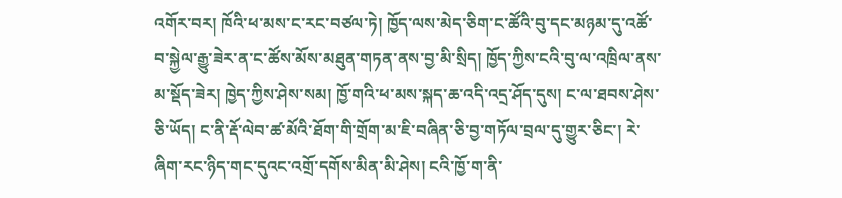འགོར་བར། ཁོའི་ཕ་མས་ང་རང་བཙལ་ཏེ། ཁྱོད་ལས་མེད་ཅིག་ང་ཚོའི་བུ་དང་མཉམ་དུ་འཚོ་བ་སྐྱེལ་རྒྱུ་ཟེར་ན་ང་ཚོས་མོས་མཐུན་གཏན་ནས་བྱ་མི་སྲིད། ཁྱོད་ཀྱིས་ངའི་བུ་ལ་འཁྲིལ་ནས་མ་སྡོད་ཟེར། ཁྱེད་ཀྱིས་ཤེས་སམ། ཁྱོ་གའི་ཕ་མས་སྐད་ཆ་འདི་འདྲ་ཤོད་དུས། ང་ལ་ཐབས་ཤེས་ཅི་ཡོད། ང་ནི་རྡོ་ལེབ་ཚ་མོའི་ཐོག་གི་གྲོག་མ་ཇི་བཞིན་ཅི་བྱ་གཏོལ་བྲལ་དུ་གྱུར་ཅིང་། རེ་ཞིག་རང་ཉིད་གང་དུའང་འགྲོ་དགོས་མིན་མི་ཤེས། ངའི་ཁྱོ་ག་ནི་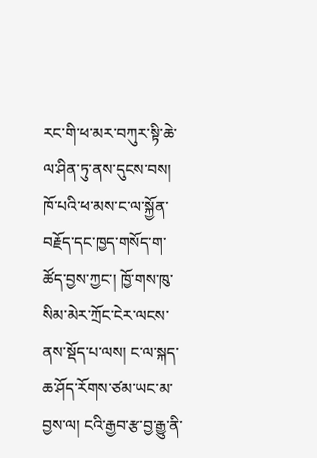རང་གི་ཕ་མར་བཀུར་སྟི་ཆེ་ལ་ཤིན་ཏུ་ནས་དུངས་བས། ཁོ་པའི་ཕ་མས་ང་ལ་སྐྱོན་བརྗོད་དང་ཁྱད་གསོད་ག་ཚོད་བྱས་ཀྱང་། ཁྱོ་གས་ཁུ་སིམ་མེར་ཀྲོང་ངེར་ལངས་ནས་སྡོད་པ་ལས། ང་ལ་སྐད་ཆ་ཤོད་རོགས་ཙམ་ཡང་མ་བྱས་ལ། ངའི་རྒྱབ་རྩ་བྱ་རྒྱུ་ནི་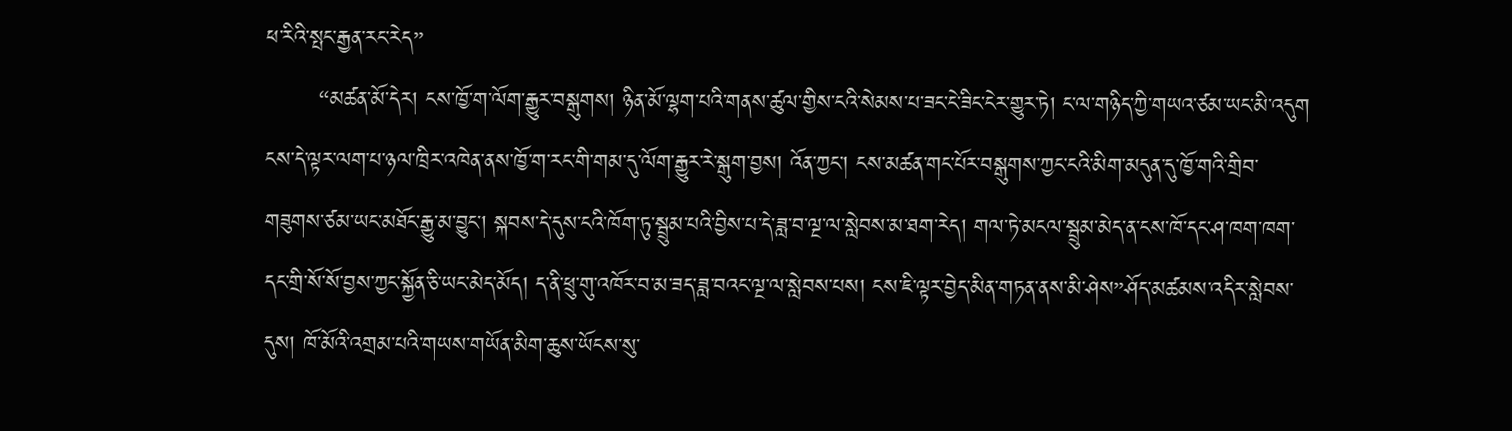ཕ་རིའི་སྤང་རྒྱན་རང་རེད”
       “མཚན་མོ་དེར། ངས་ཁྱོ་ག་ལོག་རྒྱུར་བསྒུགས། ཉིན་མོ་ལྷག་པའི་གནས་ཚུལ་གྱིས་ངའི་སེམས་པ་ཟང་ངེ་ཟིང་ངེར་གྱུར་ཏེ། ང་ལ་གཉིད་ཀྱི་གཡའ་ཙམ་ཡང་མི་འདུག ངས་དེ་ལྟར་ལག་པ་ཉལ་ཁྲིར་འཁེན་ནས་ཁྱོ་ག་རང་གི་གམ་དུ་ལོག་རྒྱུར་རེ་སྒུག་བྱས། འོན་ཀྱང་། ངས་མཚན་གང་པོར་བསྒུགས་ཀྱང་ངའི་མིག་མདུན་དུ་ཁྱོ་གའི་གྲིབ་གཟུགས་ཙམ་ཡང་མཐོང་རྒྱུ་མ་བྱུང་། སྐབས་དེ་དུས་ངའི་ཁོག་ཏུ་སྦྲུམ་པའི་བྱིས་པ་དེ་ཟླ་བ་ལྔ་ལ་སླེབས་མ་ཐག་རེད། གལ་ཏེ་མངལ་སྦྲུམ་མེད་ན་ངས་ཁོ་དང་ཤ་ཁག་ཁག་དང་གྲི་སོ་སོ་བྱས་ཀྱང་སྐྱོན་ཅི་ཡང་མེད་མོད། ད་ནི་ཕྲུ་གུ་འཁོར་བ་མ་ཟད་ཟླ་བའང་ལྔ་ལ་སླེབས་པས། ངས་ཇི་ལྟར་བྱེད་མིན་གཏན་ནས་མི་ཤེས”ཤོད་མཚམས་འདིར་སླེབས་དུས། ཁོ་མོའི་འགྲམ་པའི་གཡས་གཡོན་མིག་ཆུས་ཡོངས་སུ་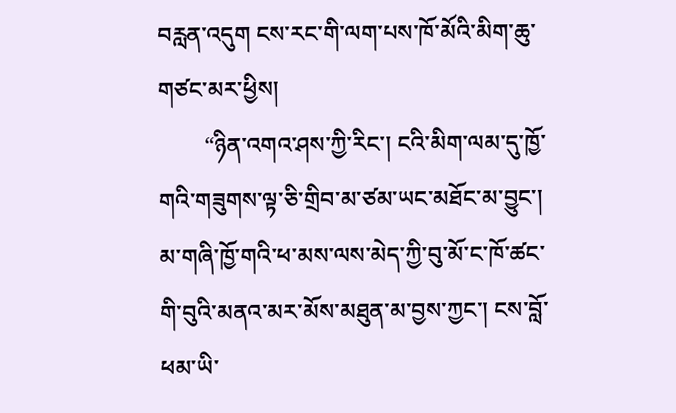བརླན་འདུག ངས་རང་གི་ལག་པས་ཁོ་མོའི་མིག་ཆུ་གཙང་མར་ཕྱིས།
        “ཉིན་འགའ་ཤས་ཀྱི་རིང་། ངའི་མིག་ལམ་དུ་ཁྱོ་གའི་གཟུགས་ལྟ་ཅི་གྲིབ་མ་ཙམ་ཡང་མཐོང་མ་བྱུང་། མ་གཞི་ཁྱོ་གའི་ཕ་མས་ལས་མེད་ཀྱི་བུ་མོ་ང་ཁོ་ཚང་གི་བུའི་མནའ་མར་མོས་མཐུན་མ་བྱས་ཀྱང་། ངས་བློ་ཕམ་ཡི་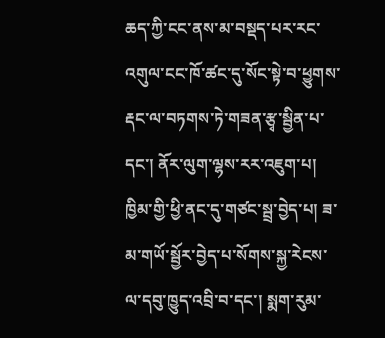ཆད་ཀྱི་ངང་ནས་མ་བསྡད་པར་རང་འགུལ་ངང་ཁོ་ཚང་དུ་སོང་སྟེ་བ་ཕྱུགས་རྡང་ལ་བཏགས་ཏེ་གཟན་རྩྭ་སྦྱིན་པ་དང་། ནོར་ལུག་ལྷས་རར་འཇུག་པ། ཁྱིམ་གྱི་ཕྱི་ནང་དུ་གཙང་སྦྲ་བྱེད་པ། ཟ་མ་གཡོ་སྦྱོར་བྱེད་པ་སོགས་སྐྱ་རེངས་ལ་དབུ་ཁྱུད་འབྲི་བ་དང་། སྨག་རུམ་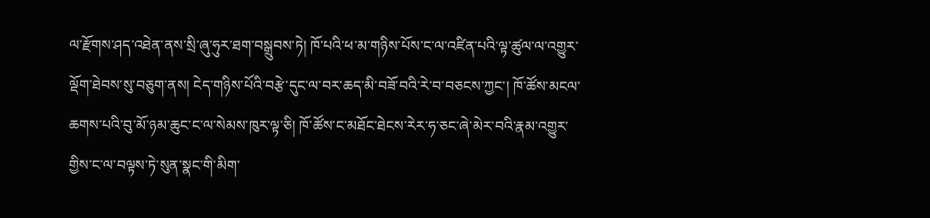ལ་རྫོགས་ཤད་འཐེན་ནས་སྲི་ཞུ་ཧུར་ཐག་བསྒྲུབས་ཏེ། ཁོ་པའི་ཕ་མ་གཉིས་པོས་ང་ལ་འཛིན་པའི་ལྟ་ཚུལ་ལ་འགྱུར་ལྡོག་ཐེབས་སུ་བཅུག་ནས། ངེད་གཉིས་པོའི་བརྩེ་དུང་ལ་བར་ཆད་མི་བཟོ་བའི་རེ་བ་བཅངས་ཀྱང་། ཁོ་ཚོས་མངལ་ཆགས་པའི་བུ་མོ་ཉམ་ཆུང་ང་ལ་སེམས་ཁུར་ལྟ་ཅི། ཁོ་ཚོས་ང་མཐོང་ཐེངས་རེར་ཧ་ཅང་ཞེ་མེར་བའི་རྣམ་འགྱུར་གྱིས་ང་ལ་བལྟས་ཏེ་སུན་སྣང་གི་མིག་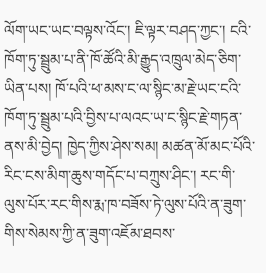ལོག་ཡང་ཡང་བལྟས་འོང་། ཇི་ལྟར་བཤད་ཀྱང་། ངའི་ཁོག་ཏུ་སྦྲུམ་པ་ནི་ཁོ་ཚོའི་མི་རྒྱུད་འཁྲུལ་མེད་ཅིག་ཡིན་པས། ཁོ་པའི་ཕ་མས་ང་ལ་སྙིང་མ་རྗེ་ཡང་ངའི་ཁོག་ཏུ་སྦྲུམ་པའི་བྱིས་པ་ལའང་ཡ་ང་སྙིང་རྗེ་གཏན་ནས་མི་བྱེད། ཁྱེད་ཀྱིས་ཤེས་སམ། མཚན་མོ་མང་པོའི་རིང་ངས་མིག་ཆུས་གདོང་པ་བཀྲུས་ཤིང་། རང་གི་ལུས་པོར་རང་གིས་རྨ་ཁ་བཟོས་ཏེ་ལུས་པོའི་ན་ཟུག་གིས་སེམས་ཀྱི་ན་ཟུག་འཇོམ་ཐབས་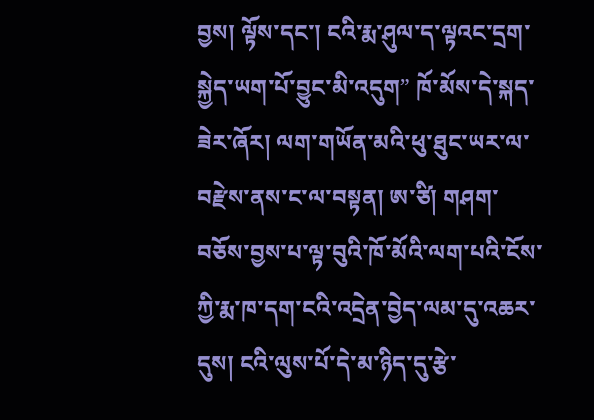བྱས། ལྟོས་དང་། ངའི་རྨ་ཤུལ་ད་ལྟའང་དྲག་སྐྱེད་ཡག་པོ་བྱུང་མི་འདུག” ཁོ་མོས་དེ་སྐད་ཟེར་ཞོར། ལག་གཡོན་མའི་ཕུ་ཐུང་ཡར་ལ་བརྫེས་ནས་ང་ལ་བསྟན། ཨ་ཙི། གཤག་བཅོས་བྱས་པ་ལྟ་བུའི་ཁོ་མོའི་ལག་པའི་ངོས་ཀྱི་རྨ་ཁ་དག་ངའི་འདྲེན་བྱེད་ལམ་དུ་འཆར་དུས། ངའི་ལུས་པོ་དེ་མ་ཉིད་དུ་རྩེ་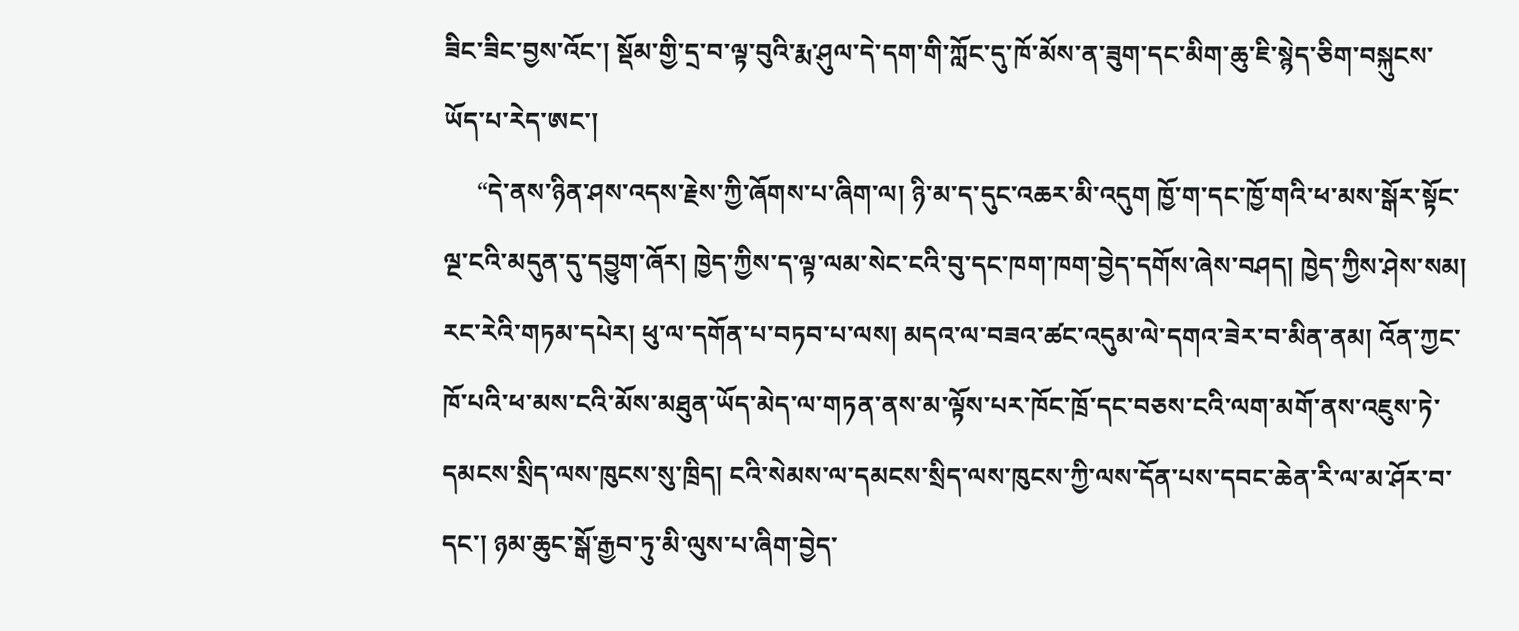ཟིང་ཟིང་བྱས་འོང་། སྡོམ་གྱི་དྲ་བ་ལྟ་བུའི་རྨ་ཤུལ་དེ་དག་གི་ཀློང་དུ་ཁོ་མོས་ན་ཟུག་དང་མིག་ཆུ་ཇི་སྙེད་ཅིག་བསྐུངས་ཡོད་པ་རེད་ཨང་།
     “དེ་ནས་ཉིན་ཤས་འདས་རྗེས་ཀྱི་ཞོགས་པ་ཞིག་ལ། ཉི་མ་ད་དུང་འཆར་མི་འདུག ཁྱོ་ག་དང་ཁྱོ་གའི་ཕ་མས་སྒོར་སྟོང་ལྔ་ངའི་མདུན་དུ་དབྱུག་ཞོར། ཁྱེད་ཀྱིས་ད་ལྟ་ལམ་སེང་ངའི་བུ་དང་ཁག་ཁག་བྱེད་དགོས་ཞེས་བཤད། ཁྱེད་ཀྱིས་ཤེས་སམ། རང་རེའི་གཏམ་དཔེར། ཕུ་ལ་དགོན་པ་བཏབ་པ་ལས། མདའ་ལ་བཟའ་ཚང་འདུམ་ལེ་དགའ་ཟེར་བ་མིན་ནམ། འོན་ཀྱང་ཁོ་པའི་ཕ་མས་ངའི་མོས་མཐུན་ཡོད་མེད་ལ་གཏན་ནས་མ་ལྟོས་པར་ཁོང་ཁྲོ་དང་བཅས་ངའི་ལག་མགོ་ནས་འཇུས་ཏེ་དམངས་སྲིད་ལས་ཁུངས་སུ་ཁྲིད། ངའི་སེམས་ལ་དམངས་སྲིད་ལས་ཁུངས་ཀྱི་ལས་དོན་པས་དབང་ཆེན་རི་ལ་མ་ཤོར་བ་དང་། ཉམ་ཆུང་སྒོ་རྒྱབ་ཏུ་མི་ལུས་པ་ཞིག་བྱེད་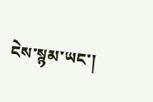ངེས་སྙམ་ཡང་།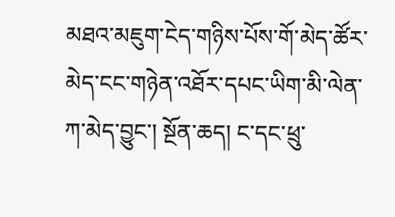མཐའ་མཇུག་ངེད་གཉིས་པོས་གོ་མེད་ཚོར་མེད་ངང་གཉེན་འཐོར་དཔང་ཡིག་མི་ལེན་ཀ་མེད་བྱུང་། སྔོན་ཆད། ང་དང་ཕྲུ་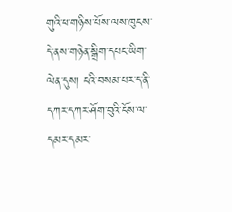གུའི་ཕ་གཉིས་པོས་ལས་ཁུངས་དེ་ནས་གཉེན་སྒྲིག་དཔང་ཡིག་ལེན་དུས། ངའི་བསམ་པར་ད་ནི་དཀར་དཀར་ཤོག་བུའི་ངོས་ལ་དམར་དམར་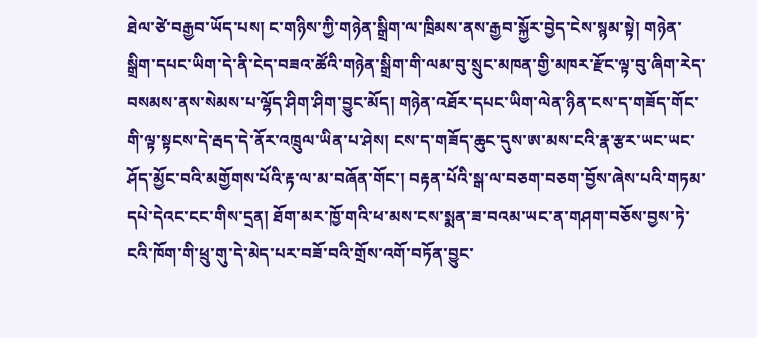ཐེལ་ཙེ་བརྒྱབ་ཡོད་པས། ང་གཉིས་ཀྱི་གཉེན་སྒྲིག་ལ་ཁྲིམས་ནས་རྒྱབ་སྐྱོར་བྱེད་ངེས་སྙམ་སྟེ། གཉེན་སྒྲིག་དཔང་ཡིག་དེ་ནི་ངེད་བཟའ་ཚོའི་གཉེན་སྒྲིག་གི་ལམ་བུ་སྲུང་མཁན་གྱི་མཁར་རྫོང་ལྟ་བུ་ཞིག་རེད་བསམས་ནས་སེམས་པ་ལྷོད་ཤིག་ཤིག་བྱུང་མོད། གཉེན་འཐོར་དཔང་ཡིག་ལེན་ཉིན་ངས་ད་གཟོད་གོང་གི་ལྟ་སྟངས་དེ་རྦད་དེ་ནོར་འཁྲུལ་ཡིན་པ་ཤེས། ངས་ད་གཟོད་ཆུང་དུས་ཨ་མས་ངའི་རྣ་རྩར་ཡང་ཡང་ཤོད་མྱོང་བའི་མགྱོགས་པོའི་རྟ་ལ་མ་བཞོན་གོང་། བརྟན་པོའི་སྒ་ལ་བཅག་བཅག་བྱོས་ཞེས་པའི་གཏམ་དཔེ་དེའང་ངང་གིས་དྲན། ཐོག་མར་ཁྱོ་གའི་ཕ་མས་ངས་སྨན་ཟ་བའམ་ཡང་ན་གཤག་བཅོས་བྱས་ཏེ་ངའི་ཁོག་གི་ཕྲུ་གུ་དེ་མེད་པར་བཟོ་བའི་གྲོས་འགོ་བཏོན་བྱུང་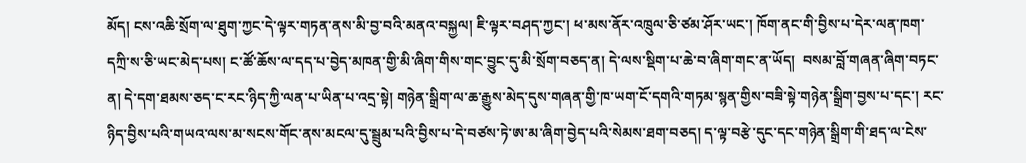མོད། ངས་འཆི་སྲོག་ལ་ཐུག་ཀྱང་དེ་ལྟར་གཏན་ནས་མི་བྱ་བའི་མནའ་བསྐྱལ། ཇི་ལྟར་བཤད་ཀྱང་། ཕ་མས་ནོར་འཁྲུལ་ཅི་ཙམ་ཤོར་ཡང་། ཁོག་ནང་གི་བྱིས་པ་དེར་ལན་ཁག་དཀྲི་ས་ཅི་ཡང་མེད་པས། ང་ཚོ་ཆོས་ལ་དད་པ་བྱེད་མཁན་གྱི་མི་ཞིག་གིས་གང་བྱུང་དུ་མི་སྲོག་བཅད་ན། དེ་ལས་སྡིག་པ་ཆེ་བ་ཞིག་གང་ན་ཡོད།  བསམ་བློ་གཞན་ཞིག་བཏང་ན། དེ་དག་ཐམས་ཅད་ང་རང་ཉིད་ཀྱི་ལན་པ་ཡིན་པ་འདྲ་སྟེ། གཉེན་སྒྲིག་ལ་ཆ་རྒྱུས་མེད་དུས་གཞན་གྱི་ཁ་ཡག་ངོ་དགའི་གཏམ་སྙན་གྱིས་བཟི་སྟེ་གཉེན་སྒྲིག་བྱས་པ་དང་། རང་ཉིད་བྱིས་པའི་གཡའ་ལས་མ་སངས་གོང་ནས་མངལ་དུ་སྦྲུམ་པའི་བྱིས་པ་དེ་བཙས་ཏེ་ཨ་མ་ཞིག་བྱེད་པའི་སེམས་ཐག་བཅད། ད་ལྟ་བརྩེ་དུང་དང་གཉེན་སྒྲིག་གི་ཐད་ལ་ངེས་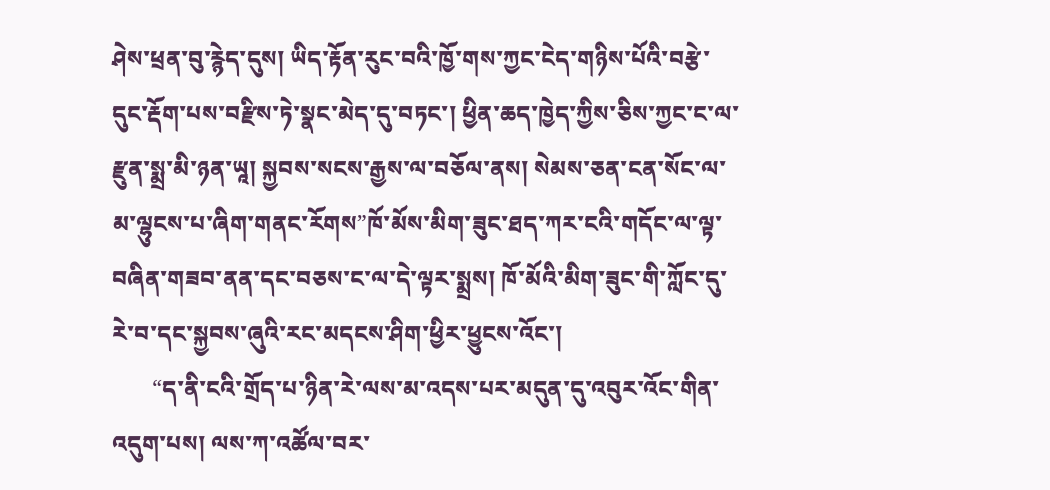ཤེས་ཕྲན་བུ་རྙེད་དུས། ཡིད་རྟོན་རུང་བའི་ཁྱོ་གས་ཀྱང་ངེད་གཉིས་པོའི་བརྩེ་དུང་རྡོག་པས་བརྫིས་ཏེ་སྣང་མེད་དུ་བཏང་། ཕྱིན་ཆད་ཁྱེད་ཀྱིས་ཅིས་ཀྱང་ང་ལ་རྫུན་སྨྲ་མི་ཉན་ཡཱ། སྐྱབས་སངས་རྒྱས་ལ་བཅོལ་ནས། སེམས་ཅན་ངན་སོང་ལ་མ་ལྷུངས་པ་ཞིག་གནང་རོགས”ཁོ་མོས་མིག་ཟུང་ཐད་ཀར་ངའི་གདོང་ལ་ལྟ་བཞིན་གཟབ་ནན་དང་བཅས་ང་ལ་དེ་ལྟར་སྨྲས། ཁོ་མོའི་མིག་ཟུང་གི་ཀློང་དུ་རེ་བ་དང་སྐྱབས་ཞུའི་རང་མདངས་ཤིག་ཕྱིར་ཕྱུངས་འོང་།
       “ད་ནི་ངའི་གྲོད་པ་ཉིན་རེ་ལས་མ་འདས་པར་མདུན་དུ་འབུར་འོང་གིན་འདུག་པས། ལས་ཀ་འཚོལ་བར་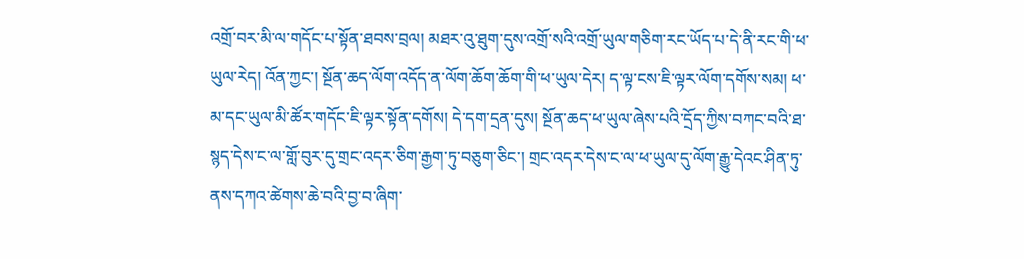འགྲོ་བར་མི་ལ་གདོང་པ་སྟོན་ཐབས་བྲལ། མཐར་འུ་ཐུག་དུས་འགྲོ་སའི་འགྲོ་ཡུལ་གཅིག་རང་ཡོད་པ་དེ་ནི་རང་གི་ཕ་ཡུལ་རེད། འོན་ཀྱང་། སྔོན་ཆད་ལོག་འདོད་ན་ལོག་ཆོག་ཆོག་གི་ཕ་ཡུལ་དེར། ད་ལྟ་ངས་ཇི་ལྟར་ལོག་དགོས་སམ། ཕ་མ་དང་ཡུལ་མི་ཚོར་གདོང་ཇི་ལྟར་སྟོན་དགོས། དེ་དག་དྲན་དུས། སྔོན་ཆད་ཕ་ཡུལ་ཞེས་པའི་དྲོད་ཀྱིས་བཀང་བའི་ཐ་སྙད་དེས་ང་ལ་གློ་བུར་དུ་གྲང་འདར་ཅིག་རྒྱག་ཏུ་བཅུག་ཅིང་། གྲང་འདར་དེས་ང་ལ་ཕ་ཡུལ་དུ་ལོག་རྒྱུ་དེའང་ཤིན་ཏུ་ནས་དཀའ་ཚེགས་ཆེ་བའི་བྱ་བ་ཞིག་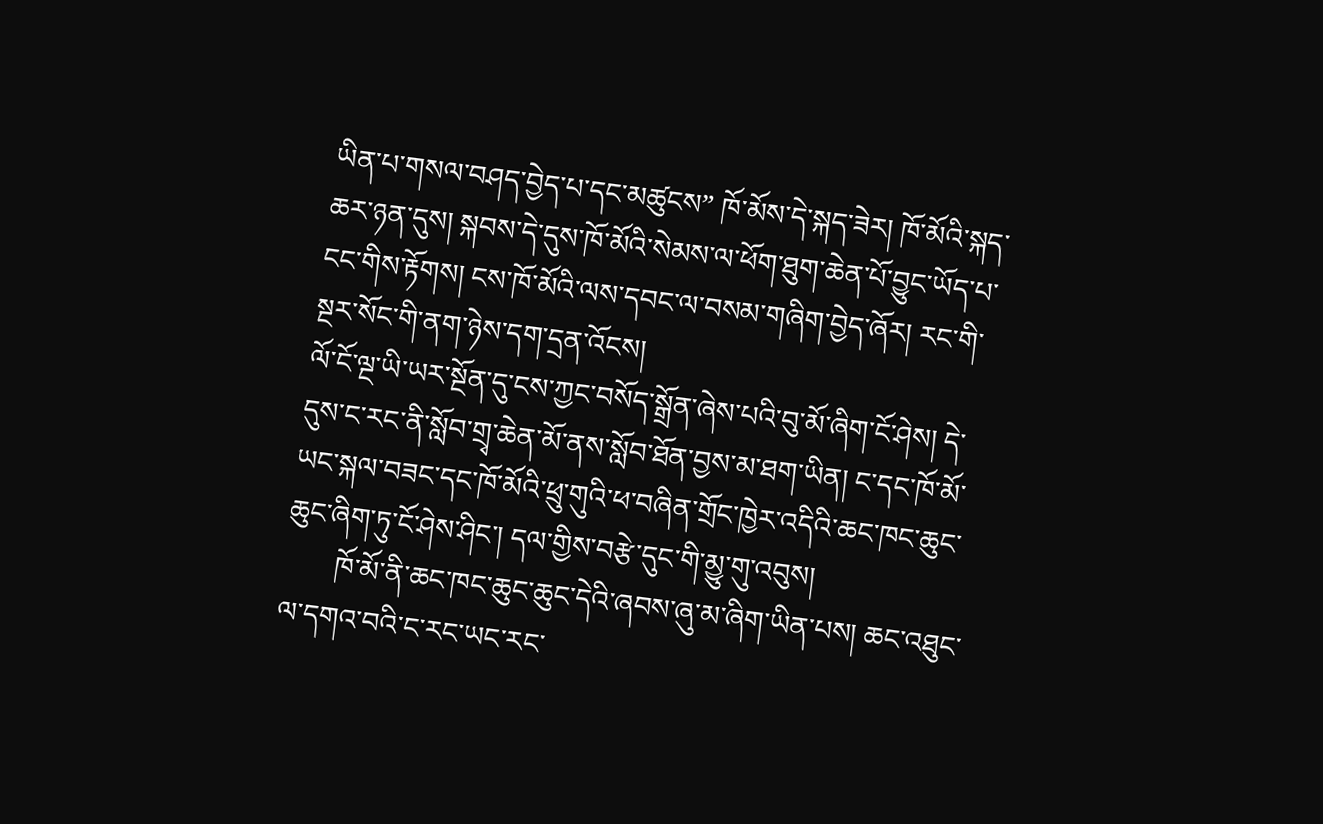ཡིན་པ་གསལ་བཤད་བྱེད་པ་དང་མཚུངས” ཁོ་མོས་དེ་སྐད་ཟེར། ཁོ་མོའི་སྐད་ཆར་ཉན་དུས། སྐབས་དེ་དུས་ཁོ་མོའི་སེམས་ལ་ཕོག་ཐུག་ཆེན་པོ་བྱུང་ཡོད་པ་ངང་གིས་རྟོགས། ངས་ཁོ་མོའི་ལས་དབང་ལ་བསམ་གཞིག་བྱེད་ཞོར། རང་གི་སྔར་སོང་གི་ནག་ཉེས་དག་དྲན་འོངས།
ལོ་ངོ་ལྔ་ཡི་ཡར་སྔོན་དུ་ངས་ཀྱང་བསོད་སྒྲོན་ཞེས་པའི་བུ་མོ་ཞིག་ངོ་ཤེས། དེ་དུས་ང་རང་ནི་སློབ་གྲྭ་ཆེན་མོ་ནས་སློབ་ཐོན་བྱས་མ་ཐག་ཡིན། ང་དང་ཁོ་མོ་ཡང་སྐལ་བཟང་དང་ཁོ་མོའི་ཕྲུ་གུའི་ཕ་བཞིན་གྲོང་ཁྱེར་འདིའི་ཆང་ཁང་ཆུང་ཆུང་ཞིག་ཏུ་ངོ་ཤེས་ཤིང་། དལ་གྱིས་བརྩེ་དུང་གི་མྱུ་གུ་འབུས།
       ཁོ་མོ་ནི་ཆང་ཁང་ཆུང་ཆུང་དེའི་ཞབས་ཞུ་མ་ཞིག་ཡིན་པས། ཆང་འཐུང་ལ་དགའ་བའི་ང་རང་ཡང་རང་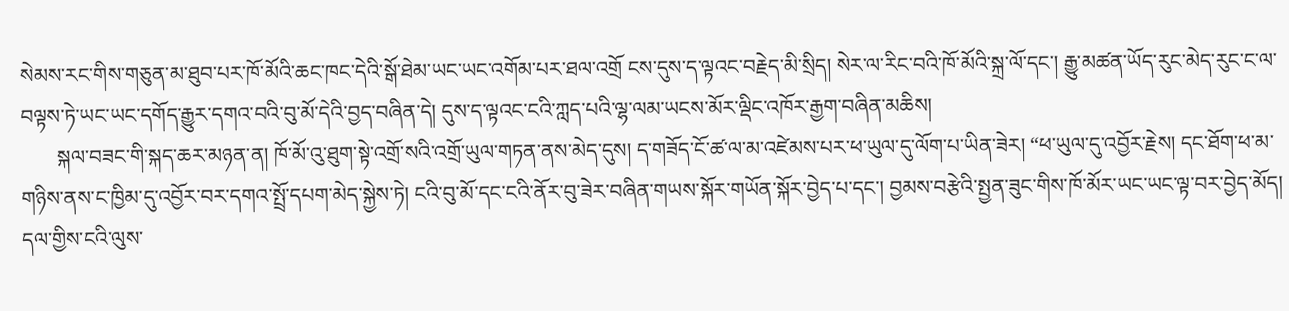སེམས་རང་གིས་གཅུན་མ་ཐུབ་པར་ཁོ་མོའི་ཆང་ཁང་དེའི་སྒོ་ཐེམ་ཡང་ཡང་འགོམ་པར་ཐལ་འགྲོ ངས་དུས་ད་ལྟའང་བརྗེད་མི་སྲིད། སེར་ལ་རིང་བའི་ཁོ་མོའི་སྐྲ་ལོ་དང་། རྒྱུ་མཚན་ཡོད་རུང་མེད་རུང་ང་ལ་བལྟས་ཏེ་ཡང་ཡང་དགོད་རྒྱུར་དགའ་བའི་བུ་མོ་དེའི་བྱད་བཞིན་དེ། དུས་ད་ལྟའང་ངའི་ཀླད་པའི་ལྷ་ལམ་ཡངས་མོར་ལྡིང་འཁོར་རྒྱག་བཞིན་མཆིས།
       སྐལ་བཟང་གི་སྐད་ཆར་མཉན་ན། ཁོ་མོ་འུ་ཐུག་སྟེ་འགྲོ་སའི་འགྲོ་ཡུལ་གཏན་ནས་མེད་དུས། ད་གཟོད་ངོ་ཚ་ལ་མ་འཛེམས་པར་ཕ་ཡུལ་དུ་ལོག་པ་ཡིན་ཟེར། “ཕ་ཡུལ་དུ་འབྱོར་རྗེས། དང་ཐོག་ཕ་མ་གཉིས་ནས་ང་ཁྱིམ་དུ་འབྱོར་བར་དགའ་སྤྲོ་དཔག་མེད་སྐྱེས་ཏེ། ངའི་བུ་མོ་དང་ངའི་ནོར་བུ་ཟེར་བཞིན་གཡས་སྐོར་གཡོན་སྐོར་བྱེད་པ་དང་། བྱམས་བརྩེའི་སྤྱན་ཟུང་གིས་ཁོ་མོར་ཡང་ཡང་ལྟ་བར་བྱེད་མོད། དལ་གྱིས་ངའི་ལུས་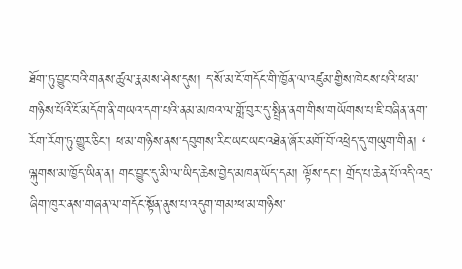ཐོག་ཏུ་བྱུང་བའི་གནས་ཚུལ་རྣམས་ཤེས་དུས། ད་སོ་མ་ངོ་གདོང་གི་ཁྱོན་ལ་འཛུམ་གྱིས་ཁེངས་པའི་ཕ་མ་གཉིས་པོའི་ངོ་མདོག་ནི་གཡའ་དག་པའི་ནམ་མཁའ་ལ་གློ་བུར་དུ་སྤྲིན་ནག་གིས་གཡོགས་པ་ཇི་བཞིན་ནག་རོག་རོག་ཏུ་གྱུར་ཅིང་། ཕ་མ་གཉིས་ནས་དབུགས་རིང་ཡང་ཡང་འཐེན་ཞོར་མགོ་བོ་འཕྲེད་དུ་གཡུག་གིན། ‘ ལྐུགས་མ་ཁྱོད་ཡིན་ན། གང་བྱུང་དུ་མི་ལ་ཡིད་ཆེས་བྱེད་མཁན་ཡོད་དམ། ལྟོས་དང་། གྲོད་པ་ཆེན་པོ་འདི་འདྲ་ཞིག་ཁུར་ནས་གཞན་ལ་གདོང་སྟོན་ནུས་པ་འདུག་གམ’ཕ་མ་གཉིས་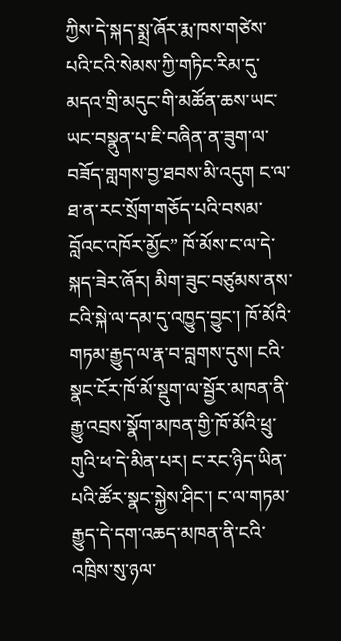ཀྱིས་དེ་སྐད་སྨྲ་ཞོར་རྨ་ཁས་གཙེས་པའི་ངའི་སེམས་ཀྱི་གཏིང་རིམ་དུ་མདའ་གྲི་མདུང་གི་མཚོན་ཆས་ཡང་ཡང་བསྣུན་པ་ཇི་བཞིན་ན་ཟུག་ལ་བཟོད་གླགས་བྱ་ཐབས་མི་འདུག ང་ལ་ཐ་ན་རང་སྲོག་གཅོད་པའི་བསམ་བློའང་འཁོར་མྱོང” ཁོ་མོས་ང་ལ་དེ་སྐད་ཟེར་ཞོར། མིག་ཟུང་བཙུམས་ནས་ངའི་སྐེ་ལ་དམ་དུ་འཁྱུད་བྱུང་། ཁོ་མོའི་གཏམ་རྒྱུད་ལ་རྣ་བ་བླགས་དུས། ངའི་སྣང་ངོར་ཁོ་མོ་སྡུག་ལ་སྦྱོར་མཁན་ནི་རྒྱུ་འབྲས་སྣོག་མཁན་གྱི་ཁོ་མོའི་ཕྲུ་གུའི་ཕ་དེ་མིན་པར། ང་རང་ཉིད་ཡིན་པའི་ཚོར་སྣང་སྐྱེས་ཤིང་། ང་ལ་གཏམ་རྒྱུད་དེ་དག་འཆད་མཁན་ནི་ངའི་འཁྲིས་སུ་ཉལ་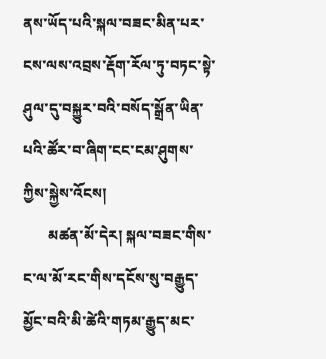ནས་ཡོད་པའི་སྐལ་བཟང་མིན་པར་ངས་ལས་འབྲས་རྡོག་རོལ་ཏུ་བཏང་སྟེ་ཤུལ་དུ་བསྐྱུར་བའི་བསོད་སྒྲོན་ཡིན་པའི་ཚོར་བ་ཞིག་ངང་ངམ་ཤུགས་ཀྱིས་སྐྱེས་འོངས།
       མཚན་མོ་དེར། སྐལ་བཟང་གིས་ང་ལ་མོ་རང་གིས་དངོས་སུ་བརྒྱུད་མྱོང་བའི་མི་ཚེའི་གཏམ་རྒྱུད་མང་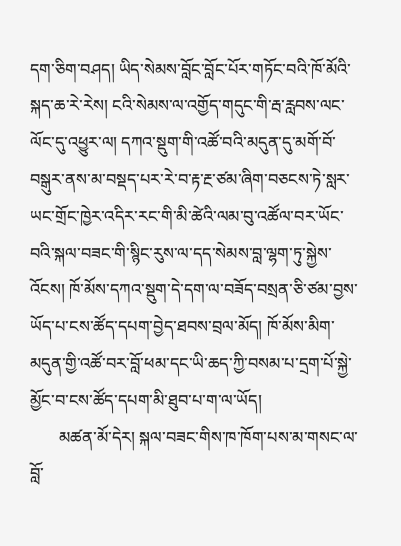དག་ཅིག་བཤད། ཡིད་སེམས་བློང་བློང་པོར་གཏོང་བའི་ཁོ་མོའི་སྐད་ཆ་རེ་རེས། ངའི་སེམས་ལ་འགྱོད་གདུང་གི་རྦ་རླབས་ལང་ལོང་དུ་འཕྱུར་ལ། དཀའ་སྡུག་གི་འཚོ་བའི་མདུན་དུ་མགོ་བོ་བསྒུར་ནས་མ་བསྡད་པར་རེ་བ་རྟ་རྔ་ཙམ་ཞིག་བཅངས་ཏེ་སླར་ཡང་གྲོང་ཁྱེར་འདིར་རང་གི་མི་ཚེའི་ལམ་བུ་འཚོལ་བར་ཡོང་བའི་སྐལ་བཟང་གི་སྙིང་རུས་ལ་དད་སེམས་བླ་ལྷག་ཏུ་སྐྱེས་འོངས། ཁོ་མོས་དཀའ་སྡུག་དེ་དག་ལ་བཟོད་བསྲན་ཅི་ཙམ་བྱས་ཡོད་པ་ངས་ཚོད་དཔག་བྱེད་ཐབས་བྲལ་མོད། ཁོ་མོས་མིག་མདུན་གྱི་འཚོ་བར་བློ་ཕམ་དང་ཡི་ཆད་ཀྱི་བསམ་པ་དྲག་པོ་སྐྱེ་མྱོང་བ་ངས་ཚོད་དཔག་མི་ཐུབ་པ་ག་ལ་ཡོད།
       མཚན་མོ་དེར། སྐལ་བཟང་གིས་ཁ་ཁོག་པས་མ་གསང་ལ་བློ་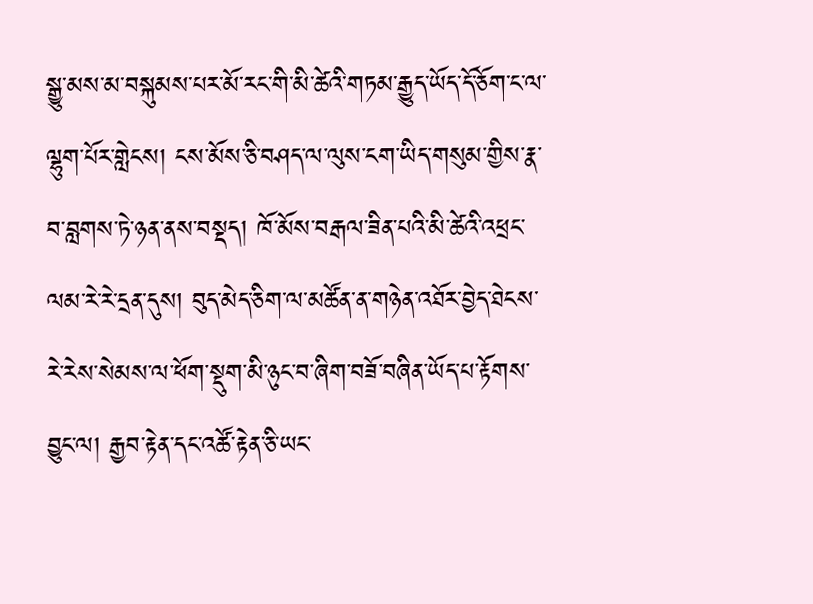སྒྱུ་མས་མ་བསྐུམས་པར་མོ་རང་གི་མི་ཚེའི་གཏམ་རྒྱུད་ཡོད་དོ་ཅོག་ང་ལ་ལྷུག་པོར་གླེངས། ངས་མོས་ཅི་བཤད་ལ་ལུས་ངག་ཡིད་གསུམ་གྱིས་རྣ་བ་བླགས་ཏེ་ཉན་ནས་བསྡད། ཁོ་མོས་བརྒལ་ཟིན་པའི་མི་ཚེའི་འཕྲང་ལམ་རེ་རེ་དྲན་དུས། བུད་མེད་ཅིག་ལ་མཚོན་ན་གཉེན་འཐོར་བྱེད་ཐེངས་རེ་རེས་སེམས་ལ་ཕོག་སྡུག་མི་ཉུང་བ་ཞིག་བཟོ་བཞིན་ཡོད་པ་རྟོགས་བྱུང་ལ། རྒྱབ་རྟེན་དང་འཚོ་རྟེན་ཅི་ཡང་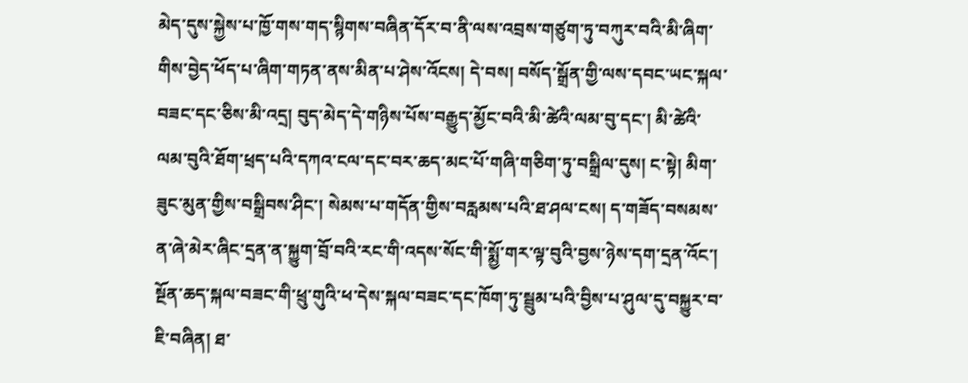མེད་དུས་སྐྱེས་པ་ཁྱོ་གས་གད་སྙིགས་བཞིན་དོར་བ་ནི་ལས་འབྲས་གཙུག་ཏུ་བཀུར་བའི་མི་ཞིག་གིས་བྱེད་ཕོད་པ་ཞིག་གཏན་ནས་མིན་པ་ཤེས་འོངས། དེ་བས། བསོད་སྒྲོན་གྱི་ལས་དབང་ཡང་སྐལ་བཟང་དང་ཅིས་མི་འདྲ། བུད་མེད་དེ་གཉིས་པོས་བརྒྱུད་མྱོང་བའི་མི་ཚེའི་ལམ་བུ་དང་། མི་ཚེའི་ལམ་བུའི་ཐོག་ཕྲད་པའི་དཀའ་ངལ་དང་བར་ཆད་མང་པོ་གཞི་གཅིག་ཏུ་བསྒྲིལ་དུས། ང་སྟེ། མིག་ཟུང་མུན་གྱིས་བསྒྲིབས་ཤིང་། སེམས་པ་གདོན་གྱིས་བརླམས་པའི་ཐ་ཤལ་ངས། ད་གཟོད་བསམས་ན་ཞེ་མེར་ཞིང་དྲན་ན་སྐྱུག་བྲོ་བའི་རང་གི་འདས་སོང་གི་སྨྱོ་གར་ལྟ་བུའི་བྱས་ཉེས་དག་དྲན་འོང་།
སྔོན་ཆད་སྐལ་བཟང་གི་ཕྲུ་གུའི་ཕ་དེས་སྐལ་བཟང་དང་ཁོག་ཏུ་སྦྲུམ་པའི་བྱིས་པ་ཤུལ་དུ་བསྐྱུར་བ་ཇི་བཞིན། ཐ་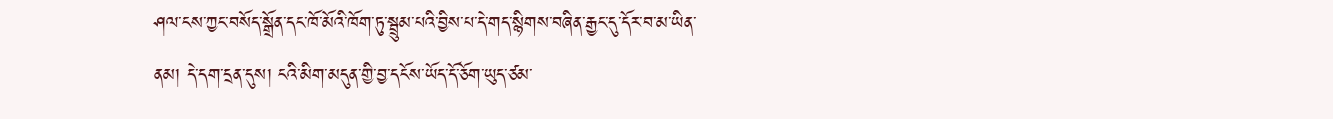ཤལ་ངས་ཀྱང་བསོད་སྒྲོན་དང་ཁོ་མོའི་ཁོག་ཏུ་སྦྲུམ་པའི་བྱིས་པ་དེ་གད་སྙིགས་བཞིན་རྒྱང་དུ་དོར་བ་མ་ཡིན་ནམ། དེ་དག་དྲན་དུས། ངའི་མིག་མདུན་གྱི་བྱ་དངོས་ཡོད་དོ་ཅོག་ཡུད་ཙམ་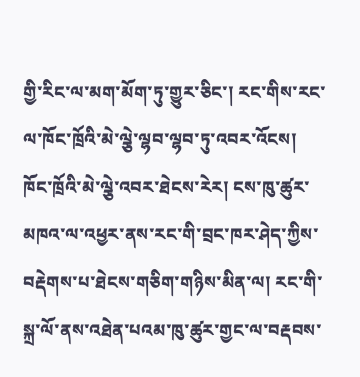གྱི་རིང་ལ་མག་མོག་ཏུ་གྱུར་ཅིང་། རང་གིས་རང་ལ་ཁོང་ཁྲོའི་མེ་ལྕེ་ལྷབ་ལྷབ་ཏུ་འབར་འོངས། ཁོང་ཁྲོའི་མེ་ལྕེ་འབར་ཐེངས་རེར། ངས་ཁུ་ཚུར་མཁའ་ལ་འཕྱར་ནས་རང་གི་བྲང་ཁར་ཤེད་ཀྱིས་བརྡེགས་པ་ཐེངས་གཅིག་གཉིས་མིན་ལ། རང་གི་སྐྲ་ལོ་ནས་འཐེན་པའམ་ཁུ་ཚུར་གྱང་ལ་བརྡབས་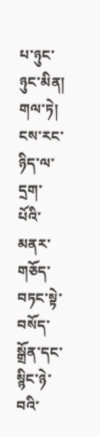པ་ཉུང་ཉུང་མིན། གལ་ཏེ། ངས་རང་ཉིད་ལ་དྲག་པོའི་མནར་གཅོད་བཏང་སྟེ་བསོད་སྒྲོན་དང་སྙིང་ཉེ་བའི་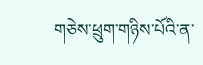གཅེས་ཕྲུག་གཉིས་པོའི་ན་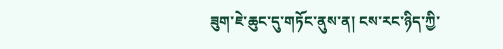ཟུག་ཇེ་ཆུང་དུ་གཏོང་ནུས་ན། ངས་རང་ཉིད་ཀྱི་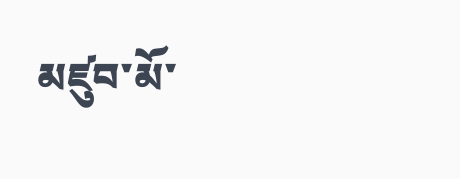མཛུབ་མོ་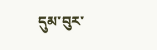དུམ་བུར་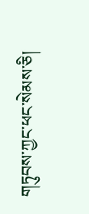གཏུབས་ཀྱང་ཕང་སེམས་ཅི།